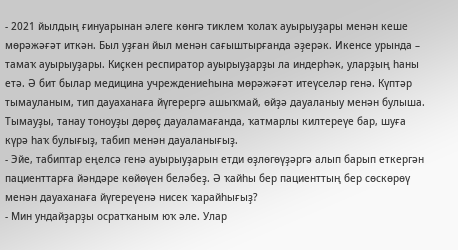- 2021 йылдың ғинуарынан әлеге көнгә тиклем ҡолаҡ ауырыуҙары менән кеше мөрәжәғәт иткән. Был уҙған йыл менән сағыштырғанда әҙерәк. Икенсе урында – тамаҡ ауырыуҙары. Киҫкен респиратор ауырыуҙарҙы ла индерһәк, уларҙың һаны етә. Ә бит былар медицина учреждениеһына мөрәжәғәт итеүселәр генә. Күптәр тымауланым, тип дауаханаға йүгерергә ашыҡмай, өйҙә дауаланыу менән булыша. Тымауҙы, танау тоноуҙы дөрөҫ дауаламағанда, ҡатмарлы килтереүе бар, шуға күрә һаҡ булығыҙ, табип менән дауаланығыҙ.
- Эйе, табиптар еңелсә генә ауырыуҙарын етди өҙлөгөүҙәргә алып барып еткергән пациенттарға йәндәре көйөүен беләбеҙ. Ә ҡайһы бер пациенттың бер сөскөрөү менән дауаханаға йүгереүенә нисек ҡарайһығыҙ?
- Мин ундайҙарҙы осратҡаным юҡ әле. Улар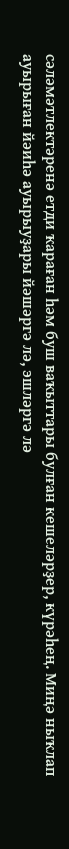сәләмәтлектәренә етди ҡараған һәм буш ваҡыттары булған кешеләрҙер, күрәһең. Миңә ныҡлап ауырыған йәиһә ауырыуҙары йәшәргә лә, эшләргә лә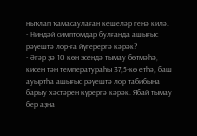ныҡлап ҡамасаулаған кешеләр генә килә.
- Ниндәй симптомдар булғанда ашығыс рәүештә лор-ға йүгерергә кәрәк?
- Әгәр ҙә 10 көн эсендә тымау бөтмәһә, кисен тән температураһы 37,5-кө етһә, баш ауыртһа ашығыс рәүештә лор табибына барыу хәстәрен күрергә кәрәк. Ябай тымау бер аҙна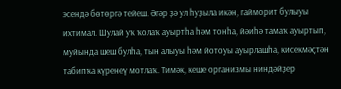эсендә бөтөргә тейеш. Әгәр ҙә ул һуҙыла икән, гайморит булыуы ихтимал. Шулай уҡ ҡолаҡ ауыртһа һәм тонһа, йәиһә тамаҡ ауыртып, муйында шеш булһа, тын алыуы һәм йотоуы ауырлашһа, кисекмәҫтән табипҡа күренеү мотлаҡ. Тимәк, кеше организмы ниндәйҙер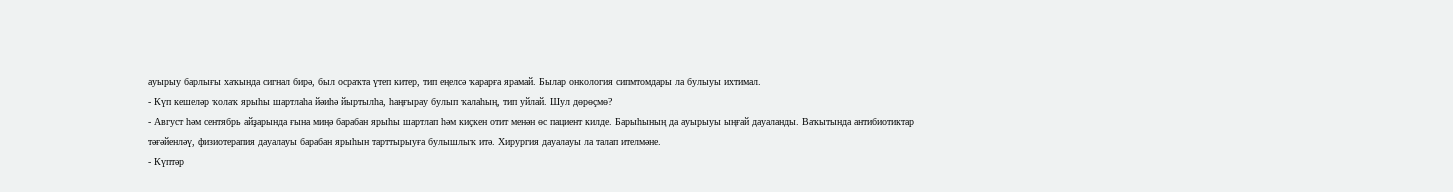ауырыу барлығы хаҡында сигнал бирә, был осраҡта үтеп китер, тип еңелсә ҡарарға ярамай. Былар онкология сипмтомдары ла булыуы ихтимал.
- Күп кешеләр ҡолаҡ ярыһы шартлаһа йәиһә йыртылһа, һаңғырау булып ҡалаһың, тип уйлай. Шул дөрөҫмө?
- Август һәм сентябрь айҙарында ғына миңә барабан ярыһы шартлап һәм киҫкен отит менән өс пациент килде. Барыһының да ауырыуы ыңғай дауаланды. Ваҡытында антибиотиктар тәғәйенләү, физиотерапия дауалауы барабан ярыһын тарттырыуға булышлыҡ итә. Хирургия дауалауы ла талап ителмәне.
- Күптәр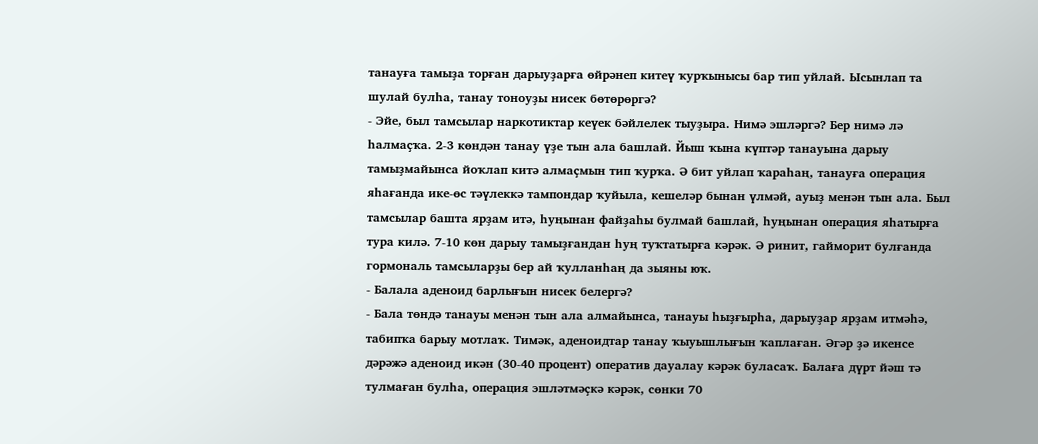танауға тамыҙа торған дарыуҙарға өйрәнеп китеү ҡурҡынысы бар тип уйлай. Ысынлап та шулай булһа, танау тоноуҙы нисек бөтөрөргә?
- Эйе, был тамсылар наркотиктар кеүек бәйлелек тыуҙыра. Нимә эшләргә? Бер нимә лә һалмаҫҡа. 2-3 көндән танау үҙе тын ала башлай. Йыш ҡына күптәр танауына дарыу тамыҙмайынса йоҡлап китә алмаҫмын тип ҡурҡа. Ә бит уйлап ҡараһаң, танауға операция яһағанда ике-өс тәүлеккә тампондар ҡуйыла, кешеләр бынан үлмәй, ауыҙ менән тын ала. Был тамсылар башта ярҙам итә, һуңынан файҙаһы булмай башлай, һуңынан операция яһатырға тура килә. 7-10 көн дарыу тамыҙғандан һуң туҡтатырға кәрәк. Ә ринит, гайморит булғанда гормональ тамсыларҙы бер ай ҡулланһаң да зыяны юҡ.
- Балала аденоид барлығын нисек белергә?
- Бала төндә танауы менән тын ала алмайынса, танауы һыҙғырһа, дарыуҙар ярҙам итмәһә, табипҡа барыу мотлаҡ. Тимәк, аденоидтар танау ҡыуышлығын ҡаплаған. Әгәр ҙә икенсе дәрәжә аденоид икән (30-40 процент) оператив дауалау кәрәк буласаҡ. Балаға дүрт йәш тә тулмаған булһа, операция эшләтмәҫкә кәрәк, сөнки 70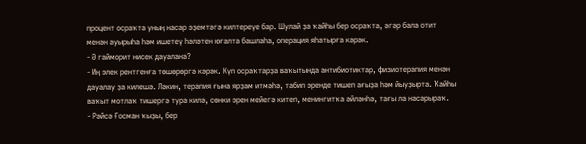процент осраҡта уның насар эҙемтәгә килтереүе бар. Шулай ҙа ҡайһы бер осраҡта, әгәр бала отит менән ауырыһа һәм ишетеү һәләтен юғалта башлаһа, операция яһатырға кәрәк.
- Ә гайморит нисек дауалана?
- Иң элек рентгенға төшөрөргә кәрәк. Күп осраҡтарҙа ваҡытында антибиотиктар, физиотерапия менән дауалау ҙа килешә. Ләкин, терапия ғына ярҙам итмәһә, табип эренде тишеп ағыҙа һәм йыуҙырта. Ҡайһы ваҡыт мотлаҡ тишергә тура килә, сөнки эрен мейегә китеп, менингитҡа әйләнһә, тағы ла насарыраҡ.
- Рәйсә Ғосман ҡыҙы, бер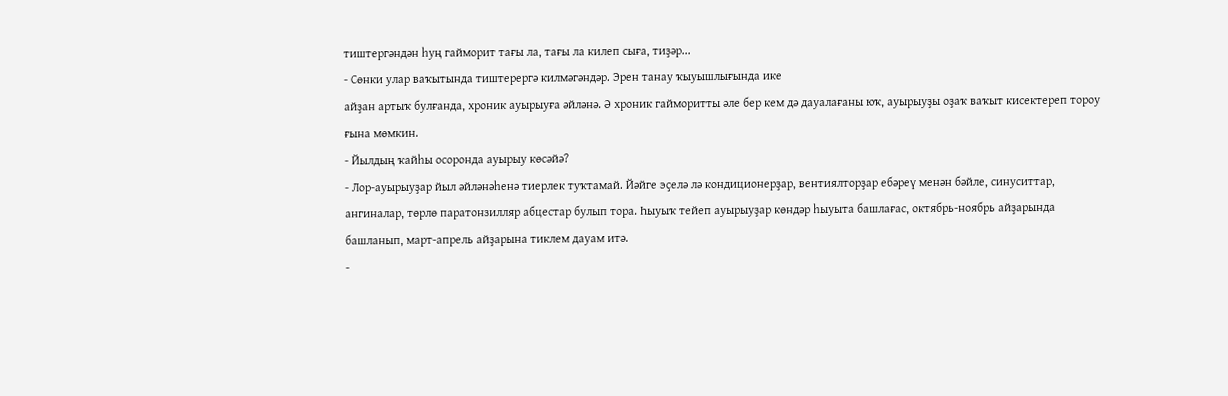тиштергәндән һуң гайморит тағы ла, тағы ла килеп сыға, тиҙәр...
- Сөнки улар ваҡытында тиштерергә килмәгәндәр. Эрен танау ҡыуышлығында ике
айҙан артыҡ булғанда, хроник ауырыуға әйләнә. Ә хроник гайморитты әле бер кем дә дауалағаны юҡ, ауырыуҙы оҙаҡ ваҡыт кисектереп тороу ғына мөмкин.
- Йылдың ҡайһы осоронда ауырыу көсәйә?
- Лор-ауырыуҙар йыл әйләнәһенә тиерлек туҡтамай. Йәйге эҫелә лә кондиционерҙар, вентиялторҙар ебәреү менән бәйле, синуситтар, ангиналар, төрлө паратонзилляр абцестар булып тора. Һыуыҡ тейеп ауырыуҙар көндәр һыуыта башлағас, октябрь-ноябрь айҙарында башланып, март-апрель айҙарына тиклем дауам итә.
-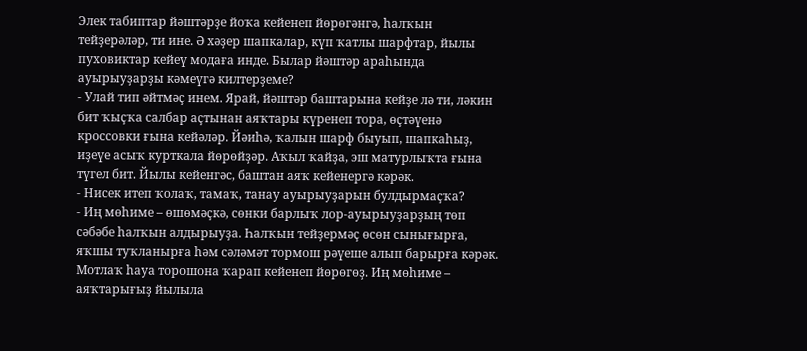Элек табиптар йәштәрҙе йоҡа кейенеп йөрөгәнгә, һалҡын тейҙерәләр, ти ине. Ә хәҙер шапкалар, күп ҡатлы шарфтар, йылы пуховиктар кейеү модаға инде. Былар йәштәр араһында ауырыуҙарҙы кәмеүгә килтерҙеме?
- Улай тип әйтмәҫ инем. Ярай, йәштәр баштарына кейҙе лә ти, ләкин бит ҡыҫҡа салбар аҫтынан аяҡтары күренеп тора, өҫтәүенә кроссовки ғына кейәләр. Йәиһә, ҡалын шарф быуып, шапкаһыҙ, иҙеүе асыҡ курткала йөрөйҙәр. Аҡыл ҡайҙа, эш матурлыҡта ғына түгел бит. Йылы кейенгәс, баштан аяҡ кейенергә кәрәк.
- Нисек итеп ҡолаҡ, тамаҡ, танау ауырыуҙарын булдырмаҫҡа?
- Иң мөһиме – өшөмәҫкә, сөнки барлыҡ лор-ауырыуҙарҙың төп сәбәбе һалҡын алдырыуҙа. Һалҡын тейҙермәҫ өсөн сынығырға, яҡшы туҡланырға һәм сәләмәт тормош рәүеше алып барырға кәрәк. Мотлаҡ һауа торошона ҡарап кейенеп йөрөгөҙ. Иң мөһиме – аяҡтарығыҙ йылыла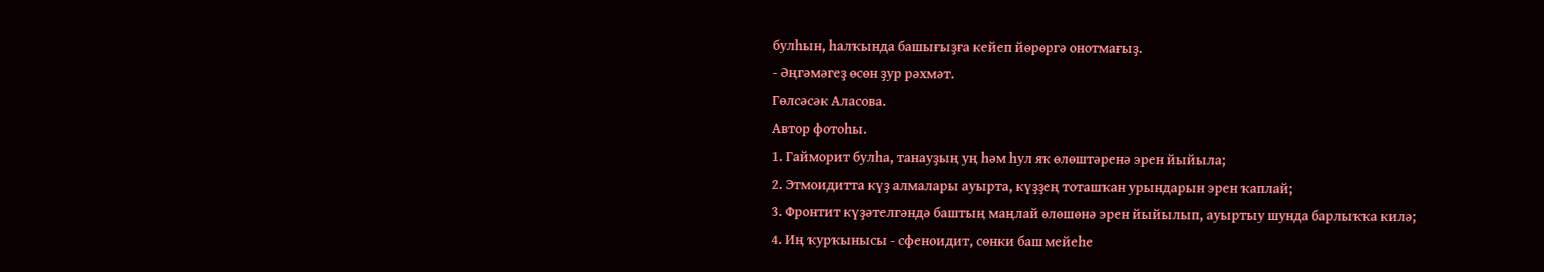булһын, һалҡында башығыҙға кейеп йөрөргә онотмағыҙ.
- Әңгәмәгеҙ өсөн ҙур рәхмәт.
Гөлсәсәк Аласова.
Автор фотоһы.
1. Гайморит булһа, танауҙың уң һәм һул яҡ өлөштәренә эрен йыйыла;
2. Этмоидитта күҙ алмалары ауырта, күҙҙең тоташҡан урындарын эрен ҡаплай;
3. Фронтит күҙәтелгәндә баштың маңлай өлөшөнә эрен йыйылып, ауыртыу шунда барлыҡҡа килә;
4. Иң ҡурҡынысы - сфеноидит, сөнки баш мейеһе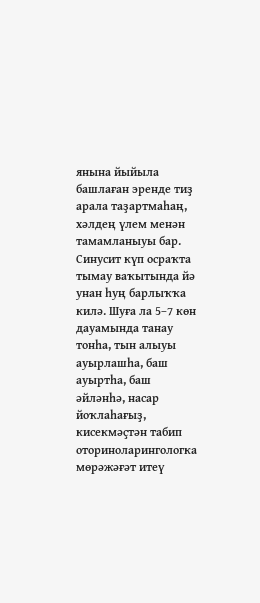янына йыйыла башлаған эренде тиҙ арала таҙартмаһаң, хәлдең үлем менән тамамланыуы бар.
Синусит күп осраҡта тымау ваҡытында йә унан һуң барлыҡҡа килә. Шуға ла 5–7 көн дауамында танау тонһа, тын алыуы ауырлашһа, баш ауыртһа, баш әйләнһә, насар йоҡлаһағыҙ, кисекмәҫтән табип оториноларингологка мөрәжәғәт итеү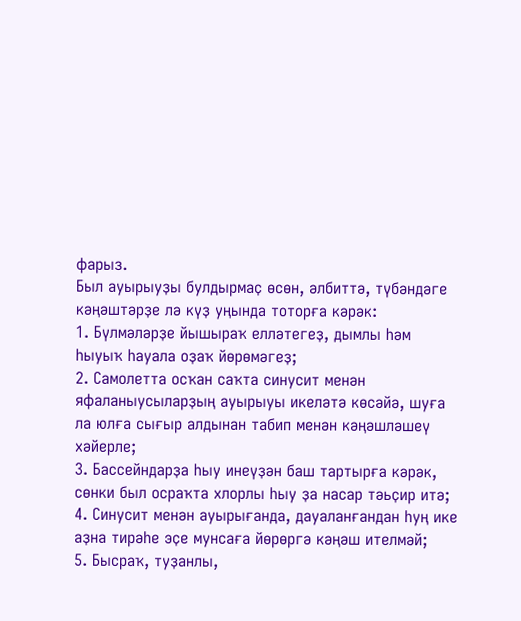фарыз.
Был ауырыуҙы булдырмаҫ өсөн, әлбиттә, түбәндәге кәңәштәрҙе лә күҙ уңында тоторға кәрәк:
1. Бүлмәләрҙе йышыраҡ елләтегеҙ, дымлы һәм һыуыҡ һауала оҙаҡ йөрөмәгеҙ;
2. Самолетта осҡан саҡта синусит менән яфаланыусыларҙың ауырыуы икеләтә көсәйә, шуға ла юлға сығыр алдынан табип менән кәңәшләшеү хәйерле;
3. Бассейндарҙа һыу инеүҙән баш тартырға кәрәк, сөнки был осраҡта хлорлы һыу ҙа насар тәьҫир итә;
4. Синусит менән ауырығанда, дауаланғандан һуң ике аҙна тирәһе эҫе мунсаға йөрөргә кәңәш ителмәй;
5. Бысраҡ, туҙанлы,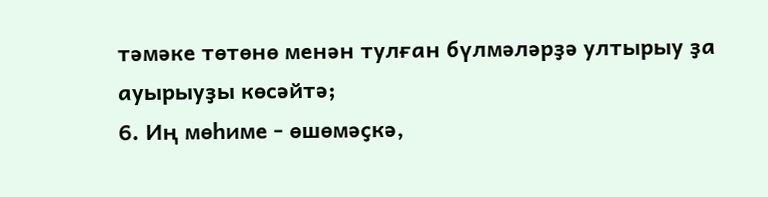тәмәке төтөнө менән тулған бүлмәләрҙә ултырыу ҙа ауырыуҙы көсәйтә;
6. Иң мөһиме - өшөмәҫкә,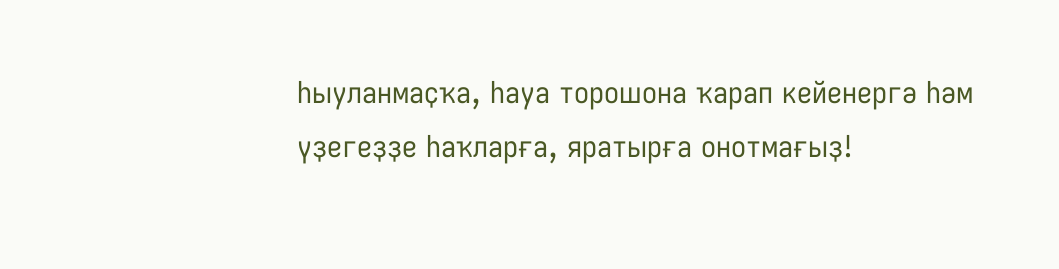һыуланмаҫҡа, һауа торошона ҡарап кейенергә һәм үҙегеҙҙе һаҡларға, яратырға онотмағыҙ!